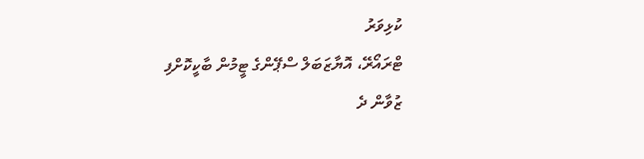ކުޅިވަރު
ޓްރައޯރޭ، އޮޔާޒަބަލް ސްޕޭންގެ ޓީމުން ބާކީކޮށްފި
ޒުވާން ދެ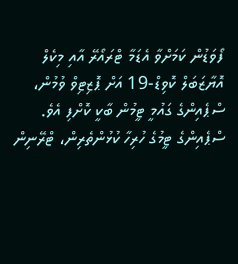ފޯވަޑުން ކަމަށްވާ އެޑަމާ ޓްރައޯރޭ އާއި މިކެލް އޮޔާޒަބަލް ކޮވިޑް-19 އަށް ޕޮޒިޓިވް ވުމުން، ސްޕެއިންގެ ގައުމީ ޓީމުން ބާކީ ކޮށްފި އެވެ.
ސްޕެއިންގެ ޓީމުގެ ހުރިހާ ކުޅުންތެރިން، ޓްރޭނިން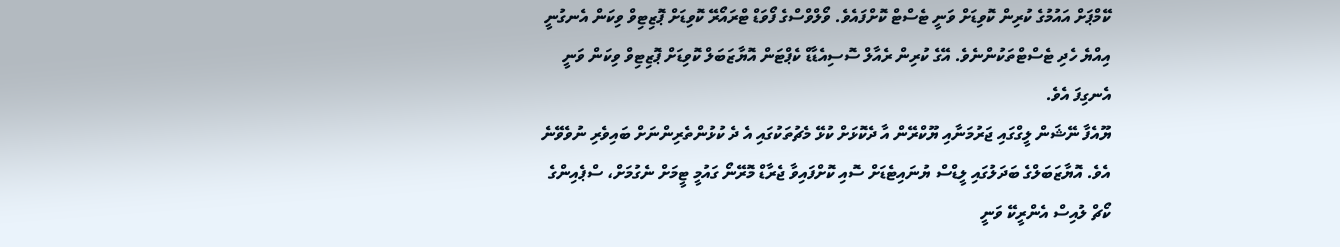ކޭމްޕަށް އައުމުގެ ކުރިން ކޮވިޑަށް ވަނީ ޓެސްޓް ކޮށްފައެވެ. ވޯލްވްސްގެ ފޯވަޑް ޓްރައޯރޭ ކޮވިޑަށް ޕޮޒިޓިވް ވިކަން އެނގުނީ އިއްޔެ ހެދި ޓެސްޓްތަކުންނެވެ. އޭގެ ކުރިން ރެއާލް ސޮސިއެޑާޑް ކެޕްޓަން އޮޔާޒަބަލް ކޮވިޑަށް ޕޮޒިޓިވް ވިކަން ވަނީ އެނގިފަ އެވެ.
ޔޫއެފާ ނޭޝަން ލީގްގައި ޖަރުމަނާއި ޔޫކްރޭން އާ ދެކޮޅަށް ކުޅޭ މެޗުތަކުގައި އެ ދެ ކުޅުންތެރިންނަށް ބައިވެރި ނުވެވޭނެ އެވެ. އޮޔާޒަބަލްގެ ބަދަލުގައި ލީޑްސް ޔުނައިޓެޑަށް ސޮއި ކޮށްފައިވާ ޖެރާޑް މޮރޭނޯ ގައުމީ ޓީމަށް ނެގުމަށް، ސްޕެއިންގެ ކޯޗް ލުއިސް އެންރީކޭ ވަނީ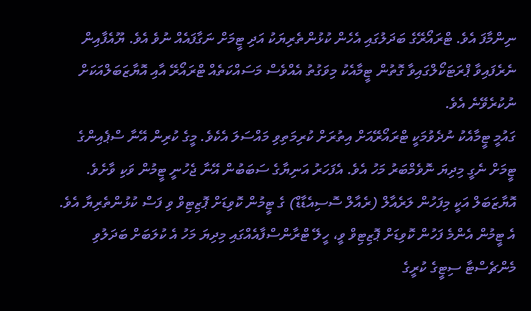ނިންމާފަ އެވެ. ޓްރައޯރޭގެ ބަދަލުގައި އެހެން ކުޅުންތެރިޔަކު އަދި ޓީމަށް ނަގާފައެއް ނުވެ އެވެ. ޔޫއެފާއިން ނެރެފައިވާ ޕްރަޓަކޯލްގައިވާ ގޮތުން ޓީމާއެކު މިވަގުތު އެއްވެސް މަސައްކަތެއް ޓްރައޯރޭ އާއި އޮޔާޒަބަލްއަކަށް ނުކުރެވޭނެ އެވެ.
ގައުމީ ޓީމާއެކު ނުދެވުމަކީ ޓްރައޯރޭއަށް އިތުރަށް ކުރިމަތިވި މައްސަލަ އެކެވެ. މީގެ ކުރިން އޭނާ ސްޕެއިންގެ ޓީމަށް ނެގީ މިދިޔަ ނޮވެމްބަރު މަހު އެވެ. އެފަހަރު އަނިޔާގެ ސަބަބުން އޭނާ ޖެހުނީ ޓީމުން ވަކި ވާށެވެ.
އޮޔާޒަބަލް އަކީ މިފަހުން ލަރެއާލް (ރެއާލް ސޮސިއެޑާޑް) ގެ ޓީމުން ކޮވިޑަށް ޕޮޒިޓިވް ވި ފަސް ކުޅުންތެރިޔާ އެވެ. އެ ޓީމުން އެންމެ ފަހުން ކޮވިޑަށް ޕޮޒިޓިވް ވީ، ހީލޭ ޓްރާންސްފާއެއްގައި މިދިޔަ މަހު އެ ކުލަބަށް ބަދަލުވި މެންޗެސްޓާ ސިޓީގެ ކުރީގެ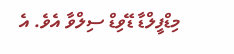މިޑްފީލްޑާ ޑޭވިޑް ސިލްވާ އެވެ. އެ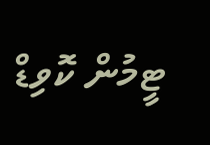ޓީމުން ކޮވިޑް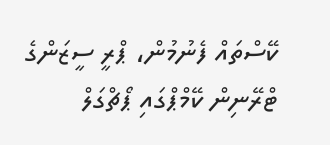ކޭސްތައް ފެނުމުން، ޕްރީ ސީޒަންގެ ޓްރޭނިން ކޭމްޕްގައި ޕޯޗްގަލް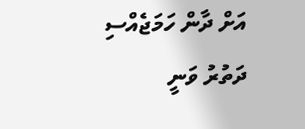އަށް ދާން ހަމަޖެއްސި ދަތުރު ވަނީ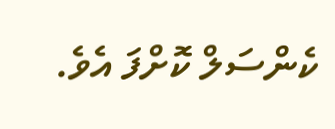ކެންސަލް ކޮށްފަ އެވެ.